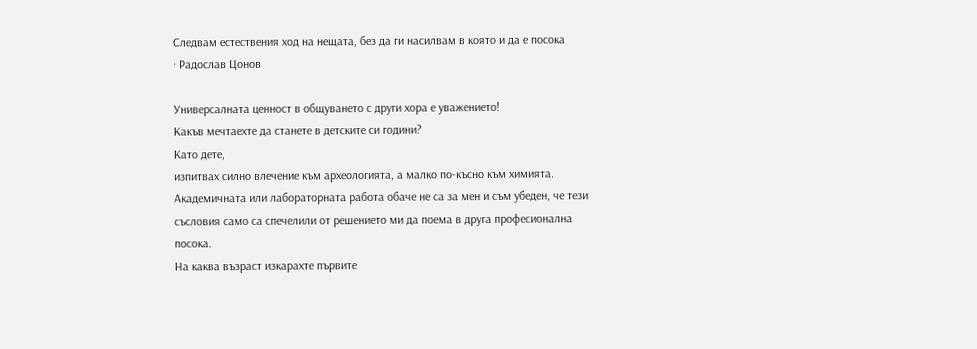Следвам естествения ход на нещата, без да ги насилвам в която и да е посока
· Радослав Цонов

Универсалната ценност в общуването с други хора е уважението!
Какъв мечтаехте да станете в детските си години?
Като дете,
изпитвах силно влечение към археологията, а малко по-късно към химията.
Академичната или лабораторната работа обаче не са за мен и съм убеден, че тези
съсловия само са спечелили от решението ми да поема в друга професионална
посока.
На каква възраст изкарахте първите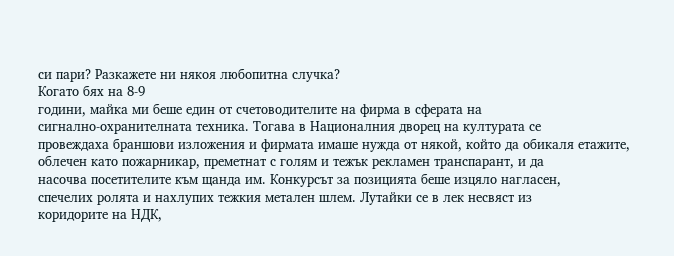си пари? Разкажете ни някоя любопитна случка?
Когато бях на 8-9
години, майка ми беше един от счетоводителите на фирма в сферата на
сигнално-охранителната техника. Тогава в Националния дворец на културата се
провеждаха браншови изложения и фирмата имаше нужда от някой, който да обикаля етажите,
облечен като пожарникар, преметнат с голям и тежък рекламен транспарант, и да
насочва посетителите към щанда им. Конкурсът за позицията беше изцяло нагласен,
спечелих ролята и нахлупих тежкия метален шлем. Лутайки се в лек несвяст из
коридорите на НДК,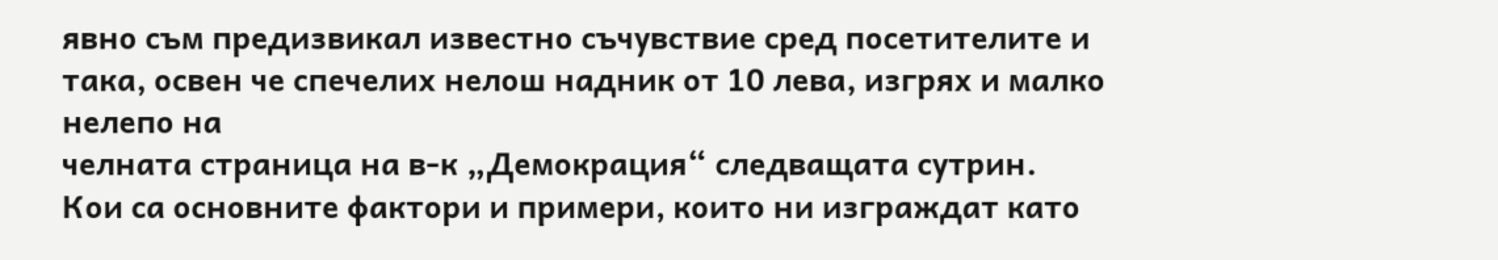явно съм предизвикал известно съчувствие сред посетителите и
така, освен че спечелих нелош надник от 10 лева, изгрях и малко нелепо на
челната страница на в-к „Демокрация“ следващата сутрин.
Кои са основните фактори и примери, които ни изграждат като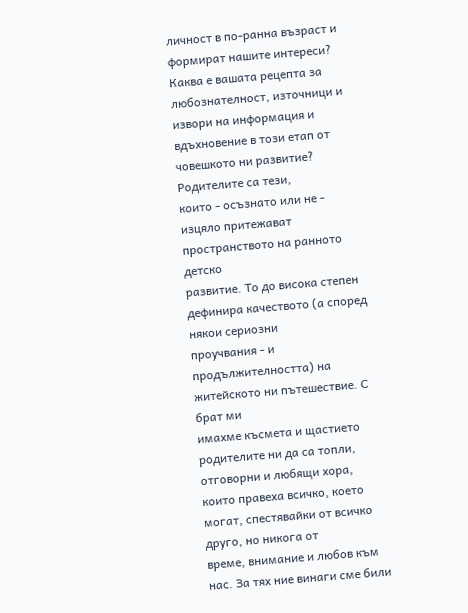личност в по-ранна възраст и формират нашите интереси? Каква е вашата рецепта за любознателност, източници и извори на информация и вдъхновение в този етап от човешкото ни развитие?
Родителите са тези,
които - осъзнато или не - изцяло притежават пространството на ранното детско
развитие. То до висока степен дефинира качеството (а според някои сериозни
проучвания - и продължителността) на житейското ни пътешествие. С брат ми
имахме късмета и щастието родителите ни да са топли, отговорни и любящи хора,
които правеха всичко, което могат, спестявайки от всичко друго, но никога от
време, внимание и любов към нас. За тях ние винаги сме били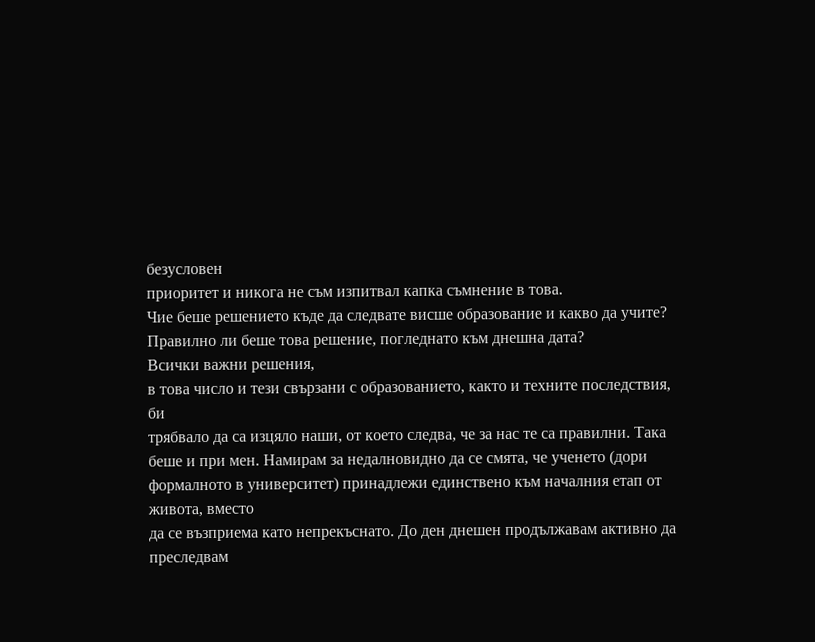безусловен
приоритет и никога не съм изпитвал капка съмнение в това.
Чие беше решението къде да следвате висше образование и какво да учите? Правилно ли беше това решение, погледнато към днешна дата?
Всички важни решения,
в това число и тези свързани с образованието, както и техните последствия, би
трябвало да са изцяло наши, от което следва, че за нас те са правилни. Така
беше и при мен. Намирам за недалновидно да се смята, че ученето (дори
формалното в университет) принадлежи единствено към началния етап от живота, вместо
да се възприема като непрекъснато. До ден днешен продължавам активно да
преследвам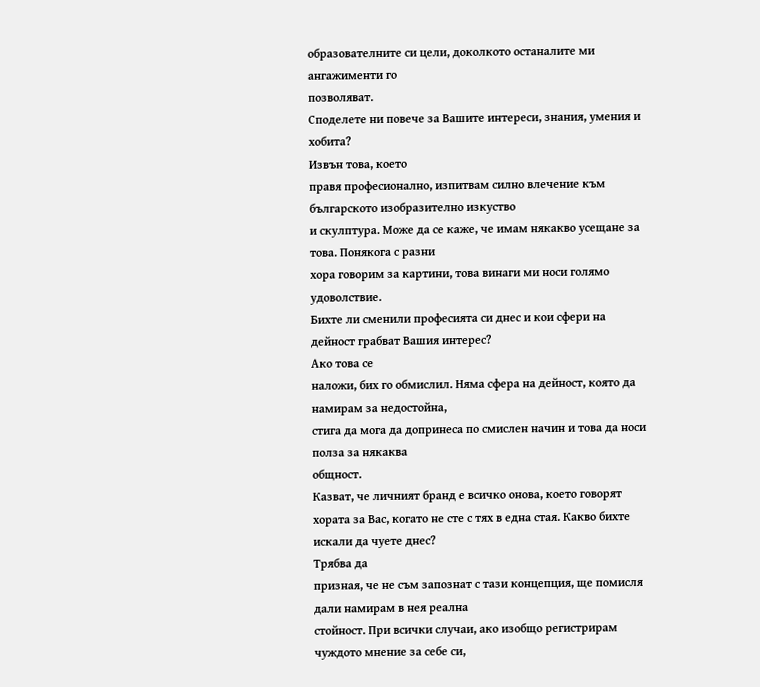образователните си цели, доколкото останалите ми ангажименти го
позволяват.
Споделете ни повече за Вашите интереси, знания, умения и хобита?
Извън това, което
правя професионално, изпитвам силно влечение към българското изобразително изкуство
и скулптура. Може да се каже, че имам някакво усещане за това. Понякога с разни
хора говорим за картини, това винаги ми носи голямо удоволствие.
Бихте ли сменили професията си днес и кои сфери на дейност грабват Вашия интерес?
Ако това се
наложи, бих го обмислил. Няма сфера на дейност, която да намирам за недостойна,
стига да мога да допринеса по смислен начин и това да носи полза за някаква
общност.
Казват, че личният бранд е всичко онова, което говорят хората за Вас, когато не сте с тях в една стая. Какво бихте искали да чуете днес?
Трябва да
призная, че не съм запознат с тази концепция, ще помисля дали намирам в нея реална
стойност. При всички случаи, ако изобщо регистрирам чуждото мнение за себе си,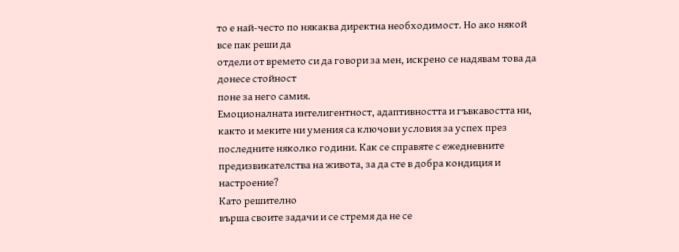то е най-често по някаква директна необходимост. Но ако някой все пак реши да
отдели от времето си да говори за мен, искрено се надявам това да донесе стойност
поне за него самия.
Емоционалната интелигентност, адаптивността и гъвкавостта ни, както и меките ни умения са ключови условия за успех през последните няколко години. Как се справяте с ежедневните предизвикателства на живота, за да сте в добра кондиция и настроение?
Като решително
върша своите задачи и се стремя да не се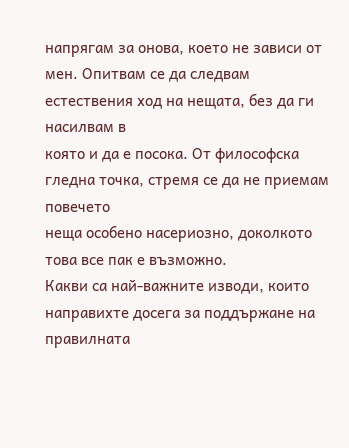напрягам за онова, което не зависи от
мен. Опитвам се да следвам естествения ход на нещата, без да ги насилвам в
която и да е посока. От философска гледна точка, стремя се да не приемам повечето
неща особено насериозно, доколкото това все пак е възможно.
Какви са най-важните изводи, които направихте досега за поддържане на правилната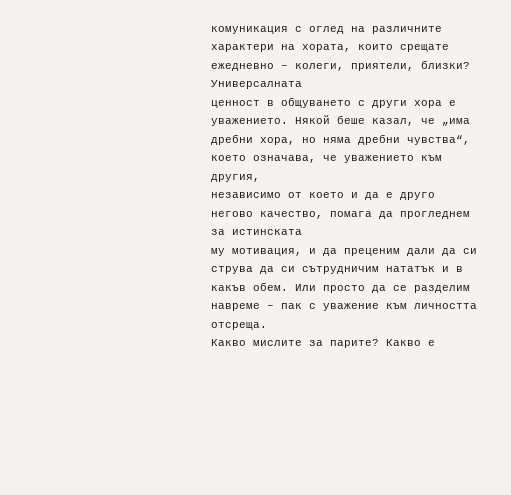комуникация с оглед на различните характери на хората, които срещате ежедневно – колеги, приятели, близки?
Универсалната
ценност в общуването с други хора е уважението. Някой беше казал, че „има
дребни хора, но няма дребни чувства“, което означава, че уважението към другия,
независимо от което и да е друго негово качество, помага да прогледнем за истинската
му мотивация, и да преценим дали да си струва да си сътрудничим нататък и в
какъв обем. Или просто да се разделим навреме – пак с уважение към личността
отсреща.
Какво мислите за парите? Какво е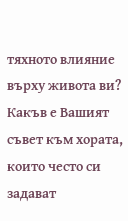тяхното влияние върху живота ви? Какъв е Вашият съвет към хората, които често си задават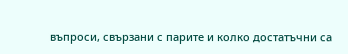въпроси, свързани с парите и колко достатъчни са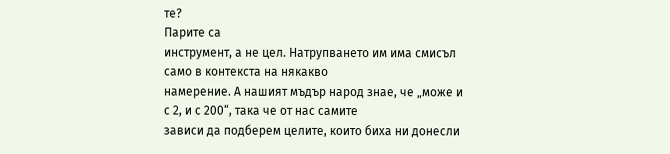те?
Парите са
инструмент, а не цел. Натрупването им има смисъл само в контекста на някакво
намерение. А нашият мъдър народ знае, че „може и с 2, и с 200“, така че от нас самите
зависи да подберем целите, които биха ни донесли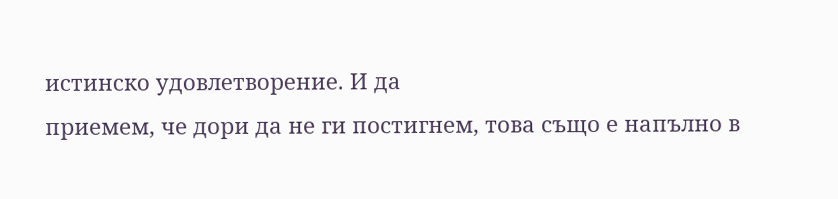истинско удовлетворение. И да
приемем, че дори да не ги постигнем, това също е напълно в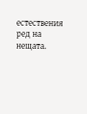естествения ред на
нещата.